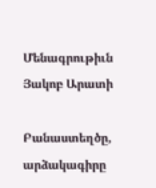Մենագրութիւն Յակոբ Արատի

Բանաստեղծը, արձակագիրը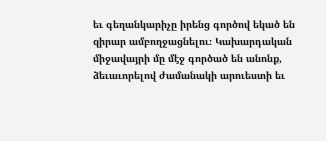եւ գեղանկարիչը իրենց գործով եկած են զիրար ամբողջացնելու։ Կախարդական միջավայրի մը մէջ գործած են անոնք, ձեւաւորելով ժամանակի արուեստի եւ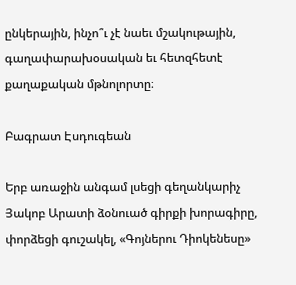ընկերային, ինչո՞ւ չէ նաեւ մշակութային, գաղափարախօսական եւ հետզհետէ քաղաքական մթնոլորտը։

Բագրատ Էսդուգեան

Երբ առաջին անգամ լսեցի գեղանկարիչ Յակոբ Արատի ձօնուած գիրքի խորագիրը, փորձեցի գուշակել, «Գոյներու Դիոկենեսը»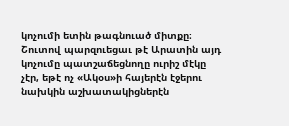կոչումի ետին թագնուած միտքը։ Շուտով պարզուեցաւ թէ Արատին այդ կոչումը պատշաճեցնողը ուրիշ մէկը չէր, եթէ ոչ «Ակօս»ի հայերէն էջերու նախկին աշխատակիցներէն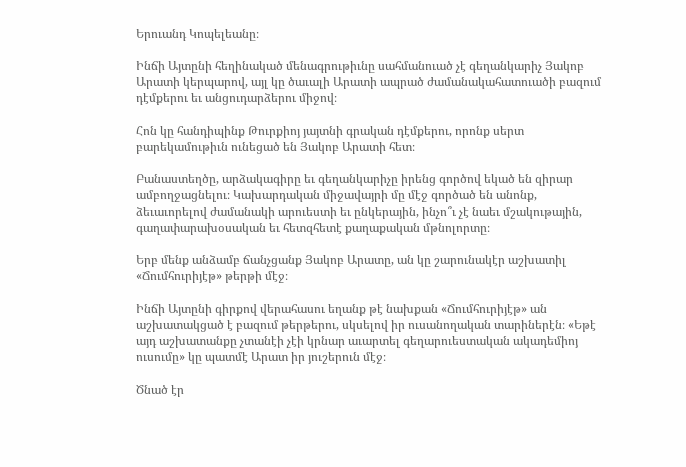Երուանդ Կոպելեանը։

Ինճի Այտընի հեղինակած մենագրութիւնը սահմանուած չէ գեղանկարիչ Յակոբ Արատի կերպարով, այլ կը ծաւալի Արատի ապրած ժամանակահատուածի բազում դէմքերու եւ անցուդարձերու միջով։

Հոն կը հանդիպինք Թուրքիոյ յայտնի գրական դէմքերու, որոնք սերտ բարեկամութիւն ունեցած են Յակոբ Արատի հետ։

Բանաստեղծը, արձակագիրը եւ գեղանկարիչը իրենց գործով եկած են զիրար ամբողջացնելու։ Կախարդական միջավայրի մը մէջ գործած են անոնք, ձեւաւորելով ժամանակի արուեստի եւ ընկերային, ինչո՞ւ չէ նաեւ մշակութային, գաղափարախօսական եւ հետզհետէ քաղաքական մթնոլորտը։

Երբ մենք անձամբ ճանչցանք Յակոբ Արատը, ան կը շարունակէր աշխատիլ «Ճումհուրիյէթ» թերթի մէջ։

Ինճի Այտընի գիրքով վերահասու եղանք թէ նախքան «Ճումհուրիյէթ» ան աշխատակցած է բազում թերթերու, սկսելով իր ուսանողական տարիներէն։ «Եթէ այդ աշխատանքը չտանէի չէի կրնար աւարտել գեղարուեստական ակադեմիոյ ուսումը» կը պատմէ Արատ իր յուշերուն մէջ։

Ծնած էր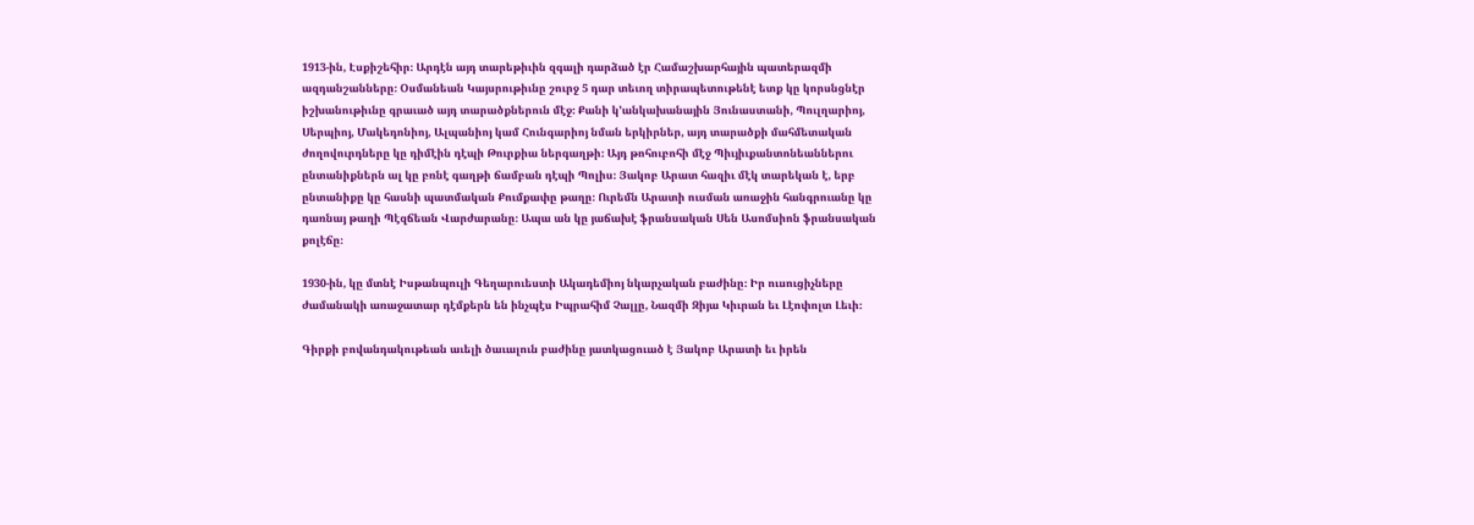1913-ին, Էսքիշեհիր։ Արդէն այդ տարեթիւին զգալի դարձած էր Համաշխարհային պատերազմի ազդանշանները։ Օսմանեան Կայսրութիւնը շուրջ 5 դար տեւող տիրապետութենէ ետք կը կորսնցնէր իշխանութիւնը գրաւած այդ տարածքներուն մէջ։ Քանի կ՚անկախանային Յունաստանի, Պուլղարիոյ, Սերպիոյ, Մակեդոնիոյ, Ալպանիոյ կամ Հունգարիոյ նման երկիրներ, այդ տարածքի մահմետական ժողովուրդները կը դիմէին դէպի Թուրքիա ներգաղթի։ Այդ թոհուբոհի մէջ Պիւյիւքանտոնեաններու ընտանիքներն ալ կը բռնէ գաղթի ճամբան դէպի Պոլիս։ Յակոբ Արատ հազիւ մէկ տարեկան է, երբ ընտանիքը կը հասնի պատմական Քումքափը թաղը։ Ուրեմն Արատի ուսման առաջին հանգրուանը կը դառնայ թաղի Պէզճեան Վարժարանը։ Ապա ան կը յաճախէ ֆրանսական Սեն Ասոմսիոն ֆրանսական քոլէճը։

1930-ին, կը մտնէ Իսթանպուլի Գեղարուեստի Ակադեմիոյ նկարչական բաժինը։ Իր ուսուցիչները ժամանակի առաջատար դէմքերն են ինչպէս Իպրահիմ Չալլը, Նազմի Զիյա Կիւրան եւ Լէոփոլտ Լեւի։

Գիրքի բովանդակութեան աւելի ծաւալուն բաժինը յատկացուած է Յակոբ Արատի եւ իրեն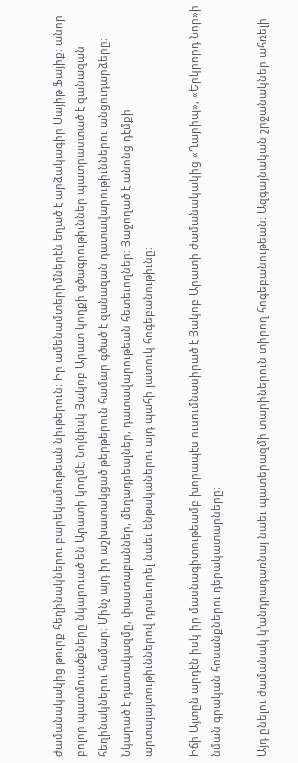ժամանակակից թուրք հեղինակներու բարեկամութեան նիւթերուն։ Իր ամենամտերիմներէն եղած է արձակագիր Սայիթ Ֆայիք։ անոր բոլոր պատմուածքները նկարուած են Արատի կողմէ։ Նոյնիսկ Յակոբ Արատ կողքի գծագրութիւններ պատրաստած է զանազան հեղինակներու համար։ Մինչ այդ իր աշխատակցած թերթերուն համար գծած է զանազան դատավարութիւններու անցուդարձերը։ Նկարած է դատակազմը, փաստաբաններ, մեղադրեալներ, դատավարութեան հետեւողներ։ Յաջողած է անոնց դէմքի արտայայտութիւններով դրսեւորել նաեւ ենթականերու այդ պահի յատուկ հոգեբանութիւնը։

Իճի Այտըն արդէն իսկ իր մասնագիտութեամբ խորապէս ուսումնասիրած է Յակոբ Արատի ժամանակակից «Ղարիպ», «Երկրորդ Նոր»ի նման գրական հոսանքներու դերակատարները։

Այդ ընելու ժամանակ կ՚անդրադառնայ նաեւ պատերազմի տարիներուն տիրող հոգեբանութեան։ Ազգայնական շրջանակներ ահռելի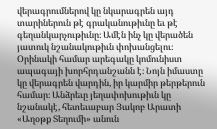վերագրումներով կը նկարագրեն այդ տարիներուն թէ գրականութիւնը եւ թէ գեղանկարչութիւնը։ Ամէն ինչ կը վերածեն յատուկ նշանակութիւն փոխանցելու։ Օրինակի համար արեգակը կոմունիստ ապագայի խորհրդանշանն է։ Նոյն իմաստը կը վերագրեն վարդին, իր կարմիր թերթերուն համար։ Անձրեւը յեղափոխութիւն կը նշանակէ, հետեւաբար Յակոբ Արատի «Աղօթք Տեղումի» անուն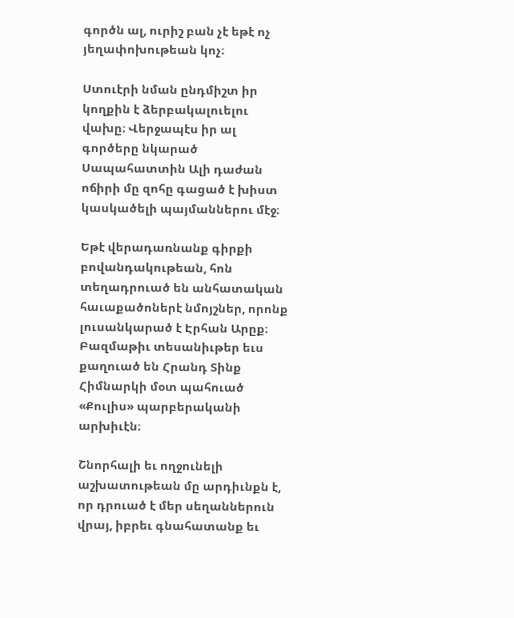գործն ալ, ուրիշ բան չէ եթէ ոչ յեղափոխութեան կոչ։

Ստուէրի նման ընդմիշտ իր կողքին է ձերբակալուելու վախը։ Վերջապէս իր ալ գործերը նկարած Սապահատտին Ալի դաժան ոճիրի մը զոհը գացած է խիստ կասկածելի պայմաններու մէջ։

Եթէ վերադառնանք գիրքի բովանդակութեան, հոն տեղադրուած են անհատական հաւաքածոներէ նմոյշներ, որոնք լուսանկարած է Էրհան Արըք։ Բազմաթիւ տեսանիւթեր եւս քաղուած են Հրանդ Տինք Հիմնարկի մօտ պահուած «Քուլիս» պարբերականի արխիւէն։

Շնորհալի եւ ողջունելի աշխատութեան մը արդիւնքն է, որ դրուած է մեր սեղաններուն վրայ, իբրեւ գնահատանք եւ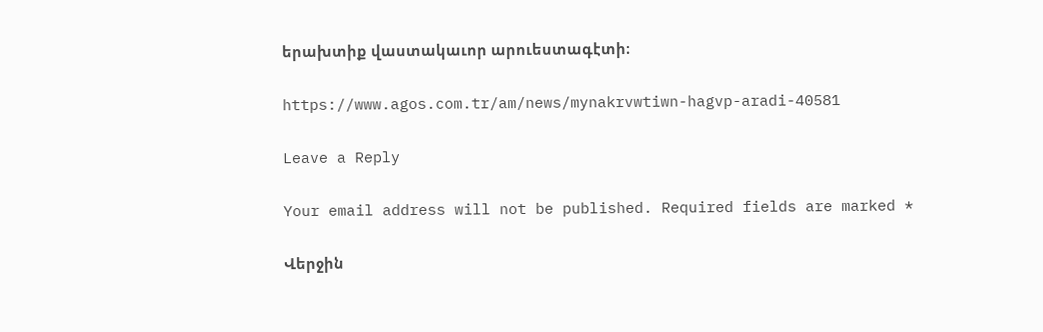երախտիք վաստակաւոր արուեստագէտի։

https://www.agos.com.tr/am/news/mynakrvwtiwn-hagvp-aradi-40581

Leave a Reply

Your email address will not be published. Required fields are marked *

Վերջին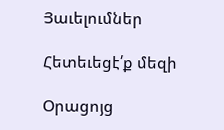Յաւելումներ

Հետեւեցէ՛ք մեզի

Օրացոյց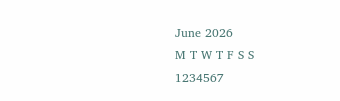June 2026
M T W T F S S
1234567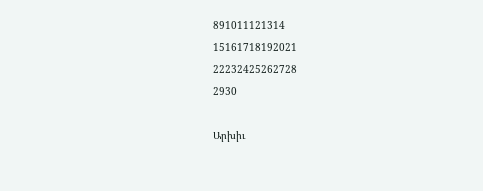891011121314
15161718192021
22232425262728
2930

Արխիւ